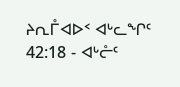ᔨᕆᒤᐊᐅᑉ ᐊᒡᓚᖏᑦ 42:18 - ᐊᒡᓔᑦ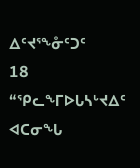ᐃᑦᔪᕐᖕᓁᑦᑐᑦ
18 “ᕿᓚᖕᒥᐅᒐᓴᒡᔪᐃᑦ ᐊᑕᓂᖓ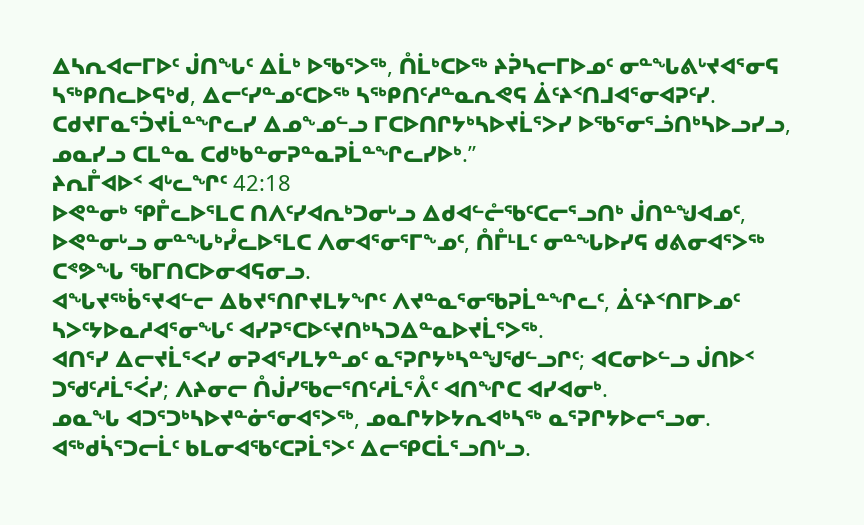ᐃᓴᕆᐊᓕᒥᐅᑦ ᒎᑎᖓᑦ ᐃᒫᒃ ᐅᖃᕐᐳᖅ, ᑍᒫᒃᑕᐅᖅ ᔨᕉᓴᓕᒥᐅᓄᑦ ᓂᓐᖓᕕᒡᔪᐊᕐᓂᕋ ᓴᖅᑭᑎᓚᐅᕋᒃᑯ, ᐃᓕᑦᓯᓐᓄᑦᑕᐅᖅ ᓴᖅᑭᑎᑦᓱᓐᓇᕆᕙᕋ ᐄᑦᔨᑉᑎᒧᐊᕐᓂᐊᕈᑦᓯ. ᑕᑯᔪᒥᓇᕐᑑᔪᒫᓐᖏᓚᓯ ᐃᓄᖕᓄᓪᓗ ᒥᑕᐅᑎᒋᔭᒃᓴᐅᔪᒫᕐᐳᓯ ᐅᖃᕐᓂᕐᓘᑎᒃᓴᐅᓗᓯᓗ, ᓄᓇᓯᓗ ᑕᒪᓐᓇ ᑕᑯᒃᑲᓐᓂᕈᓐᓇᕈᒫᓐᖏᓚᓯᐅᒃ.”
ᔨᕆᒤᐊᐅᑉ ᐊᒡᓚᖏᑦ 42:18
ᐅᕙᓐᓂᒃ ᕿᒤᓚᐅᕐᒪᑕ ᑎᐱᑦᓯᐊᕆᒃᑐᓂᒡᓗ ᐃᑯᐊᓪᓔᖃᑦᑕᓕᕐᓗᑎᒃ ᒎᑎᓐᖑᐊᓄᑦ, ᐅᕙᓐᓂᒡᓗ ᓂᓐᖓᒃᓮᓚᐅᕐᒪᑕ ᐱᓂᐊᕐᓂᕐᒥᖕᓄᑦ, ᑍᒤᒻᒪᑦ ᓂᓐᖓᐅᓯᕋ ᑯᕕᓂᐊᕐᐳᖅ ᑕᕝᕗᖓ ᖃᒥᑎᑕᐅᓂᐊᕋᓂᓗ.
ᐊᖓᔪᖅᑳᕐᔪᐊᓪᓕ ᐃᑲᔪᕐᑎᒋᔪᒪᔭᖏᑦ ᐱᔪᓐᓇᕐᓂᖃᕈᒫᓐᖏᓚᑦ, ᐄᑦᔨᑉᑎᒥᐅᓄᑦ ᓴᐳᑦᔭᐅᓇᓱᐊᕐᓂᖓᑦ ᐊᓯᕈᕐᑕᐅᑦᔪᑎᒃᓴᑐᐃᓐᓇᐅᔪᒫᕐᐳᖅ.
ᐊᑎᕐᓯ ᐃᓕᔪᒫᕐᐸᓯ ᓂᕈᐊᕐᓯᒪᔭᓐᓄᑦ ᓇᕐᕈᒋᔭᒃᓴᓐᖑᖁᓪᓗᒋᑦ; ᐊᑕᓂᐅᓪᓗ ᒎᑎᐅᑉ ᑐᖁᑦᓱᒫᕐᐹᓯ; ᐱᔨᓂᓕ ᑍᒎᓯᖃᓕᕐᑎᑦᓱᒫᕐᐰᑦ ᐊᑎᖏᑕ ᐊᓯᐊᓂᒃ.
ᓄᓇᖓ ᐊᑐᕐᑐᒃᓴᐅᔪᓐᓃᕐᓂᐊᕐᐳᖅ, ᓄᓇᒋᔭᐅᔭᕆᐊᒃᓴᖅ ᓇᕐᕈᒋᔭᐅᓕᕐᓗᓂ. ᐊᖅᑯᓵᕐᑐᓕᒫᑦ ᑲᒪᓂᐊᖃᑦᑕᕈᒫᕐᐳᑦ ᐃᓕᕿᑕᒫᕐᓗᑎᒡᓗ.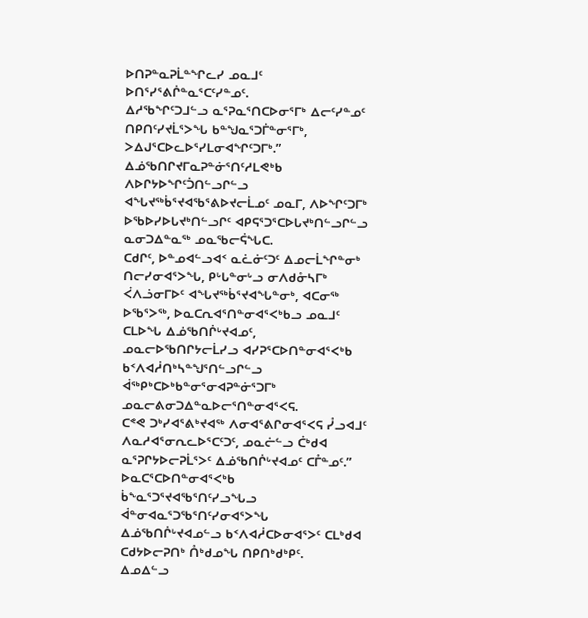ᐅᑎᕈᓐᓇᕈᒫᓐᖏᓚᓯ ᓄᓇᒧᑦ ᐅᑎᕐᓯᕐᕕᒌᓐᓇᕐᑕᑦᓯᓐᓄᑦ.
ᐃᓱᖃᖏᑦᑐᒧᓪᓗ ᓇᕐᕈᓇᕐᑎᑕᐅᓂᕐᒥᒃ ᐃᓕᑦᓯᓐᓄᑦ ᑎᑭᑎᑦᓯᔪᒫᕐᐳᖓ ᑲᓐᖑᓇᕐᑐᒦᓐᓂᕐᒥᒃ, ᐳᐃᒍᕐᑕᐅᓚᐅᕐᓯᒪᓂᐊᖏᑦᑐᒥᒃ.”
ᐃᓅᖃᑎᒋᔪᒥᓇᕈᓐᓃᕐᑎᑦᓱᒪᕙᒃᑲ ᐱᐅᒋᔭᐅᖏᑦᑑᑎᓪᓗᒋᓪᓗ ᐊᖓᔪᖅᑳᕐᔪᐊᖃᕐᕕᐅᔪᓕᒫᓄᑦ ᓄᓇᒥ, ᐱᐅᖏᑦᑐᒥᒃ ᐅᖃᐅᓯᐅᒐᔪᒃᑎᓪᓗᒋᑦ ᐊᑭᕋᕐᑐᕐᑕᐅᒐᔪᒃᑎᓪᓗᒋᓪᓗ ᓇᓂᑐᐃᓐᓇᖅ ᓄᓇᖃᓕᕌᖓᑕ.
ᑕᑯᒋᑦ, ᐅᓐᓄᐊᓪᓗᐊᑉ ᓇᓛᓃᑦᑐᑦ ᐃᓄᓕᒫᖏᓐᓂᒃ ᑎᓕᓯᓂᐊᕐᐳᖓ, ᑭᒡᒐᓐᓂᒡᓗ ᓂᐱᑯᓁᓴᒥᒃ ᐹᐱᓘᓂᒥᐅᑦ ᐊᖓᔪᖅᑳᕐᔪᐊᖓᓐᓂᒃ, ᐊᑕᓂᖅ ᐅᖃᕐᐳᖅ, ᐅᓇᑕᕆᐊᕐᑎᓐᓂᐊᕐᐸᒃᑲᓗ ᓄᓇᒧᑦ ᑕᒪᐅᖓ ᐃᓅᖃᑎᒌᒡᔪᐊᓄᑦ, ᓄᓇᓕᐅᖃᑎᒋᔭᓕᒫᓯᓗ ᐊᓯᕈᕐᑕᐅᑎᓐᓂᐊᕐᐸᒃᑲ ᑲᑉᐱᐊᓲᑎᒃᓴᓐᖑᕐᑎᓪᓗᒋᓪᓗ ᐋᖅᑭᒃᑕᐅᒃᑲᓐᓂᕐᓂᐊᕈᓐᓃᕐᑐᒥᒃ ᓄᓇᓕᕕᓂᑐᐃᓐᓇᐅᓕᕐᑎᓐᓂᐊᕐᐸᕋ.
ᑕᕝᕙ ᑐᒃᓯᐊᕐᕕᒃᔪᐊᖅ ᐱᓂᐊᕐᕕᒋᓂᐊᕐᐸᕋ ᓮᓗᐊᒧᑦ ᐱᓇᓱᐊᕐᓂᕆᓚᐅᕐᑕᑦᑐᑦ, ᓄᓇᓖᓪᓗ ᑖᒃᑯᐊ ᓇᕐᕈᒋᔭᐅᓕᕈᒫᕐᐳᑦ ᐃᓅᖃᑎᒌᒡᔪᐊᓄᑦ ᑕᒤᓐᓄᑦ.”
ᐅᓇᑕᕐᑕᐅᑎᓐᓂᐊᕐᐸᒃᑲ ᑳᖕᓇᕐᑐᕐᔪᐊᖃᕐᑎᑦᓯᓗᖓᓗ ᐋᓐᓂᐊᓇᕐᑐᖃᕐᑎᑦᓯᓂᐊᕐᐳᖓ ᐃᓅᖃᑎᒌᒡᔪᐊᓄᓪᓗ ᑲᑉᐱᐊᓲᑕᐅᓂᐊᕐᐳᑦ ᑕᒪᒃᑯᐊ ᑕᑯᔭᐅᓕᕈᑎᒃ ᑍᒃᑯᓄᖓ ᑎᑭᑎᒃᑯᒃᑭᑦ.
ᐃᓄᐃᓪᓗ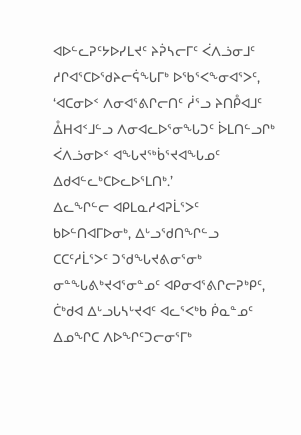ᐊᐅᓪᓚᕈᑦᔭᐅᓯᒪᔪᑦ ᔨᕉᓴᓕᒥᑦ ᐹᐱᓘᓂᒧᑦ ᓱᒋᐊᕐᑕᐅᖁᔨᓕᕌᖓᒥᒃ ᐅᖃᕐᐸᖕᓂᐊᕐᐳᑦ, ‘ᐊᑕᓂᐅᑉ ᐱᓂᐊᕐᕕᒋᓕᑎᑦ ᓲᕐᓗ ᔨᑎᑬᐊᒧᑦ ᐂᕼᐊᑉᒧᓪᓗ ᐱᓂᐊᓚᐅᕐᓂᖓᑐᑦ ᐆᒪᑎᓪᓗᒋᒃ ᐹᐱᓘᓂᐅᑉ ᐊᖓᔪᖅᑳᕐᔪᐊᖓᓄᑦ ᐃᑯᐊᓪᓚᒃᑕᐅᓚᐅᕐᒪᑎᒃ.’
ᐃᓚᖏᓪᓕ ᐊᑭᒪᓇᓱᐊᕈᒫᕐᐳᑦ ᑲᐅᓪᑎᐊᒥᐅᓂᒃ, ᐃᒡᓗᖁᑎᖏᓪᓗ ᑕᑕᑦᓱᒫᕐᐳᑦ ᑐᖁᖓᔪᕕᓂᕐᓂᒃ ᓂᓐᖓᕕᒃᔪᐊᕐᓂᓐᓄᑦ ᐊᑭᓂᐊᕐᕕᒋᓕᕈᒃᑭᑦ, ᑖᒃᑯᐊ ᐃᒡᓗᒐᓴᒡᔪᐊᑦ ᐊᓚᕐᐸᒃᑲ ᑮᓇᓐᓄᑦ ᐃᓄᖏᑕ ᐱᐅᖏᑦᑐᓕᓂᕐᒥᒃ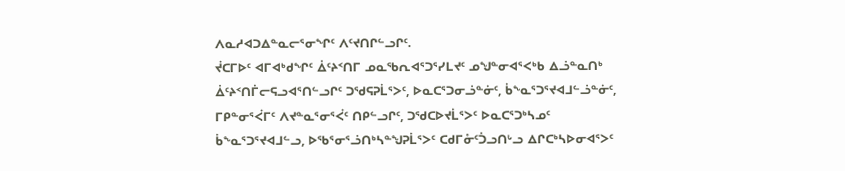ᐱᓇᓱᐊᑐᐃᓐᓇᓕᕐᓂᖏᑦ ᐱᑦᔪᑎᒋᓪᓗᒋᑦ.
ᔫᑕᒥᐅᑦ ᐊᒥᐊᒃᑯᖏᑦ ᐄᑦᔨᑉᑎᒥ ᓄᓇᖃᕆᐊᕐᑐᕐᓯᒪᔪᑦ ᓄᖑᓐᓂᐊᕐᐸᒃᑲ ᐃᓘᓐᓇᑎᒃ ᐄᑦᔨᑉᑎᒦᓕᕋᓗᐊᕐᑎᓪᓗᒋᑦ ᑐᖁᕋᕈᒫᕐᐳᑦ, ᐅᓇᑕᕐᑐᓂᓘᓐᓃᑦ, ᑳᖕᓇᕐᑐᕐᔪᐊᒧᓪᓘᓐᓃᑦ, ᒥᑭᓐᓂᕐᐹᒥᑦ ᐱᔪᓐᓇᕐᓂᕐᐹᑦ ᑎᑭᓪᓗᒋᑦ, ᑐᖁᑕᐅᔪᒫᕐᐳᑦ ᐅᓇᑕᕐᑐᒃᓴᓄᑦ ᑳᖕᓇᕐᑐᕐᔪᐊᒧᓪᓗ, ᐅᖃᕐᓂᕐᓘᑎᒃᓴᓐᖑᕈᒫᕐᐳᑦ ᑕᑯᒥᓁᑦᑑᓗᑎᒡᓗ ᐃᒋᑕᒃᓴᐅᓂᐊᕐᐳᑦ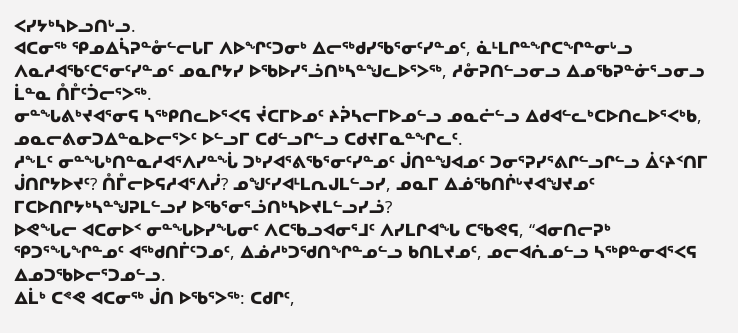ᐸᓯᔭᒃᓴᐅᓗᑎᒡᓗ.
ᐊᑕᓂᖅ ᕿᓄᐃᓵᕈᓐᓁᓪᓕᒐᒥ ᐱᐅᖏᑦᑐᓂᒃ ᐃᓕᖅᑯᓯᖃᕐᓂᑦᓯᓐᓄᑦ, ᓈᒻᒪᒋᓐᖏᑕᖏᓐᓂᒡᓗ ᐱᓇᓱᐊᖃᑦᑕᕐᓂᑦᓯᓐᓄᑦ ᓄᓇᒋᔭᓯ ᐅᖃᐅᓯᕐᓘᑎᒃᓴᓐᖑᓚᐅᕐᐳᖅ, ᓱᓁᕈᑎᓪᓗᓂᓗ ᐃᓄᖃᕈᓐᓃᕐᓗᓂᓗ ᒫᓐᓇ ᑍᒤᑦᑑᓕᕐᐳᖅ.
ᓂᓐᖓᕕᒃᔪᐊᕐᓂᕋ ᓴᖅᑭᑎᓚᐅᕐᐸᕋ ᔫᑕᒥᐅᓄᑦ ᔨᕉᓴᓕᒥᐅᓄᓪᓗ ᓄᓇᓖᓪᓗ ᐃᑯᐊᓪᓚᒃᑕᐅᑎᓚᐅᕐᐸᒃᑲ, ᓄᓇᓕᕕᓂᑐᐃᓐᓇᐅᓕᕐᐳᑦ ᐅᓪᓗᒥ ᑕᑯᓪᓗᒋᓪᓗ ᑕᑯᔪᒥᓇᓐᖏᓚᑦ.
ᓱᖕᒪᑦ ᓂᓐᖓᒃᑎᓐᓇᓱᐊᕐᐱᓯᓐᖔ ᑐᒃᓯᐊᕐᕕᖃᕐᓂᑦᓯᓐᓄᑦ ᒎᑎᓐᖑᐊᓄᑦ ᑐᓂᕐᕈᓯᕐᕕᒋᓪᓗᒋᓪᓗ ᐄᑦᔨᑉᑎᒥ ᒎᑎᒋᔭᐅᔪᑦ? ᑍᒤᓕᐅᕋᓱᐊᕐᐱᓰ? ᓄᖑᑦᓯᐊᒻᒪᕆᒍᒪᓪᓗᓯ, ᓄᓇᒥ ᐃᓅᖃᑎᒌᒡᔪᐊᖑᔪᓄᑦ ᒥᑕᐅᑎᒋᔭᒃᓴᓐᖑᕈᒪᓪᓗᓯ ᐅᖃᕐᓂᕐᓘᑎᒃᓴᐅᔪᒪᓪᓗᓯᓘ?
ᐅᕙᖓᓕ ᐊᑕᓂᐅᑉ ᓂᓐᖓᐅᓯᖓᓂᑦ ᐱᑕᖃᓗᐊᓂᕐᒧᑦ ᐱᓯᒪᒋᐊᖓ ᑕᖃᕙᕋ, “ᐊᓂᑎᓕᕈᒃ ᕿᑐᕐᖓᖏᓐᓄᑦ ᐊᖅᑯᑎᒦᑦᑐᓄᑦ, ᐃᓅᓱᒃᑐᖁᑎᖏᓐᓄᓪᓗ ᑲᑎᒪᔪᓄᑦ, ᓄᓕᐊᕇᓄᓪᓗ ᓴᖅᑭᓐᓂᐊᕐᐸᕋ ᐃᓄᑐᖃᐅᓕᕐᑐᓄᓪᓗ.
ᐃᒫᒃ ᑕᕝᕙ ᐊᑕᓂᖅ ᒎᑎ ᐅᖃᕐᐳᖅ: ᑕᑯᒋᑦ,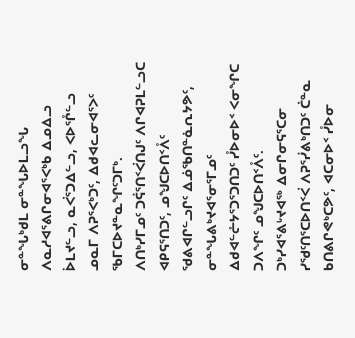ᓂᓐᖓᒃᑯᒪ ᓂᓐᖓᐅᒪᓗᖓ ᐱᓇᓱᐊᕐᕕᒋᓂᐊᕐᐸᒃᑲ ᐃᓄᐃᓗ ᐆᒪᔪᓪᓗ, ᓇᐹᕐᑐᐃᓪᓗ, ᐸᐅᕐᒊᓪᓗ ᓄᓇᒥ ᐱᕈᕐᐸᒃᑐᑦ, ᐃᑯᐊᓚᓂᐊᕐᐳᑦ ᖃᒥᑕᐅᔪᓐᓇᖏᑦᑐᒥᒃ.
ᐱᑎᒃᓯᒥᓄᑦ ᑐᕌᕐᑎᑉᐹᑎᒍᑦ ᐱᒋᐊᕈᒪᓪᓗᑕ ᐊᑭᕋᕐᑎᑐᑦ, ᓄᖑᑕᐅᑎᑉᐰᑦ ᖁᕕᐊᒋᓪᓗᒋᑦ ᐃᓅᖃᑎᓐᓈᕆᔭᕗᑦ, ᓂᓐᖓᕕᒃᔪᐊᕐᓂᕐᒥᓄᑦ ᐃᑯᐊᓪᓔᔭᕐᑐᕐᑐᑎᑐᑦ ᓮᐅᓂᐅᑉ ᐸᓂᖏᑕ ᑐᐱᖏᑦ ᓄᖑᑕᐅᑎᑉᐰᑦ.
ᑐᒃᓯᐊᕐᕕᒡᔪᐊᖅ ᐃᓂᒋᓂᕋᕐᑕᓂ ᓯᖁᑦᑎᕐᑕᐅᑎᑉᐹ ᐱᕈᕐᓰᕕᒃᑎᑐᑦ ᑖᓐᓇ ᑲᑎᕕᒋᕙᒃᑕᕗᑦ, ᐊᑕᓂᐅᑉ ᓮᐅᓂ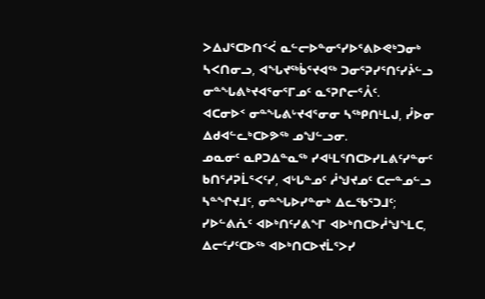ᐳᐃᒍᕐᑕᐅᑎᑉᐹ ᓇᓪᓕᐅᓐᓂᕐᓯᐅᕐᕕᐅᕙᒃᑐᓂᒃ ᓴᐸᑎᓂᓗ, ᐊᖓᔪᖅᑳᕐᔪᐊᖅ ᑐᓂᕐᕈᓯᕐᑎᑦᓯᔩᓪᓗ ᓂᓐᖓᕕᒃᔪᐊᕐᓂᕐᒥᓄᑦ ᓇᕐᕈᒋᓕᕐᐰᑦ.
ᐊᑕᓂᐅᑉ ᓂᓐᖓᕕᒡᔪᐊᕐᓂᓂ ᓴᖅᑭᑎᒻᒪᒍ, ᓮᐅᓂ ᐃᑯᐊᓪᓚᒃᑕᐅᕗᖅ ᓄᖑᓪᓗᓂ.
ᓄᓇᓂᑦ ᓇᑭᑐᐃᓐᓇᖅ ᓯᐊᒻᒪᕐᑎᑕᐅᓯᒪᕕᑦᓯᓐᓂᑦ ᑲᑎᕐᓱᕈᒫᕐᐸᑦᓯ, ᐊᒡᒐᓐᓄᑦ ᓲᖑᔪᓄᑦ ᑕᓕᓐᓄᓪᓗ ᓴᓐᖏᔪᒧᑦ, ᓂᓐᖓᐅᓯᓐᓂᒃ ᐃᓚᖃᕐᑐᒧᑦ;
ᓯᐅᓪᕕᕇᑦ ᐊᐅᒃᑎᑦᓯᕕᖕᒥ ᐊᐅᒃᑎᑕᐅᓲᖑᖕᒪᑕ, ᐃᓕᑦᓯᑦᑕᐅᖅ ᐊᐅᒃᑎᑕᐅᔪᒫᕐᐳᓯ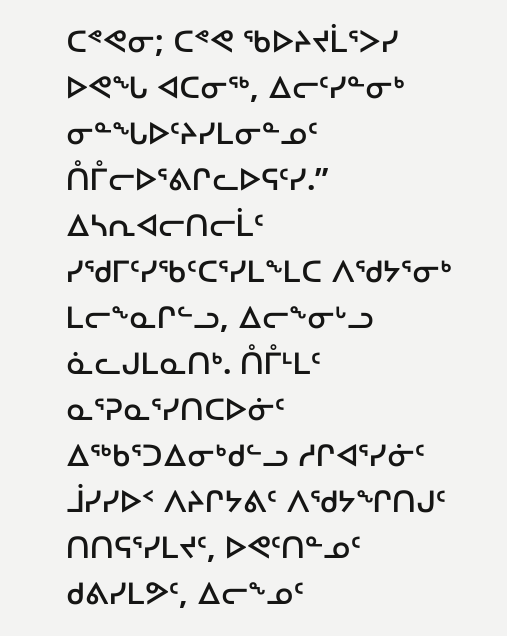ᑕᕝᕙᓂ; ᑕᕝᕙ ᖃᐅᔨᔪᒫᕐᐳᓯ ᐅᕙᖓ ᐊᑕᓂᖅ, ᐃᓕᑦᓯᓐᓂᒃ ᓂᓐᖓᐅᑦᔨᓯᒪᓂᓐᓄᑦ ᑍᒤᓕᐅᕐᕕᒋᓚᐅᕋᑦᓯ.”
ᐃᓴᕆᐊᓕᑎᓕᒫᑦ ᓯᖁᒥᑦᓯᖃᑦᑕᕐᓯᒪᖕᒪᑕ ᐱᖁᔭᕐᓂᒃ ᒪᓕᖕᓇᒋᓪᓗ, ᐃᓕᖕᓂᒡᓗ ᓈᓚᒍᒪᓇᑎᒃ. ᑍᒤᒻᒪᑦ ᓇᕐᕈᓇᕐᓯᑎᑕᐅᓃᑦ ᐃᖅᑲᕐᑐᐃᓂᒃᑯᓪᓗ ᓱᒋᐊᕐᓯᓃᑦ ᒨᓯᓯᐅᑉ ᐱᔨᒋᔭᕕᑦ ᐱᖁᔭᖏᑎᒍᑦ ᑎᑎᕋᕐᓯᒪᔪᑦ, ᐅᕙᑦᑎᓐᓄᑦ ᑯᕕᓯᒪᕗᑦ, ᐃᓕᖕᓄᑦ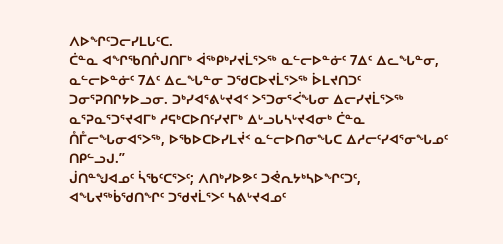ᐱᐅᖏᑦᑐᓕᓯᒪᒐᑦᑕ.
ᑖᓐᓇ ᐊᖏᖃᑎᒌᒍᑎᒥᒃ ᐋᖅᑭᒃᓯᔪᒫᕐᐳᖅ ᓇᓪᓕᐅᓐᓃᑦ 7ᐃᑦ ᐃᓚᖓᓐᓂ, ᓇᓪᓕᐅᓐᓃᑦ 7ᐃᑦ ᐃᓚᖓᓐᓂ ᑐᖁᑕᐅᔪᒫᕐᐳᖅ ᐆᒪᔪᑎᑐᑦ ᑐᓂᕐᕈᑎᒋᔭᐅᓗᓂ. ᑐᒃᓯᐊᕐᕕᒡᔪᐊᑉ ᐳᕐᑐᓂᕐᐹᖓᓂ ᐃᓕᓯᔪᒫᕐᐳᖅ ᓇᕐᕈᓇᕐᑐᕐᔪᐊᒥᒃ ᓱᕋᒃᑕᐅᑎᑦᓯᔪᒥᒃ ᐃᒡᓗᒐᓴᒡᔪᐊᓂᒃ ᑖᓐᓇ ᑍᒤᓕᖓᓂᐊᕐᐳᖅ, ᐅᖃᐅᑕᐅᓯᒪᔫᑉ ᓇᓪᓕᐅᑎᓂᖓᑕ ᐃᓱᓕᑦᓯᐊᕐᓂᖓᓄᑦ ᑎᑭᓪᓗᒍ.”
ᒎᑎᓐᖑᐊᓄᑦ ᓵᖃᑦᑕᕐᐳᑦ; ᐱᑎᒃᓯᐅᕗᑦ ᑐᕚᕆᔭᒃᓴᐅᖏᑦᑐᑦ, ᐊᖓᔪᖅᑳᖁᑎᖏᑦ ᑐᖁᔪᒫᕐᐳᑦ ᓴᕕᒡᔪᐊᓄᑦ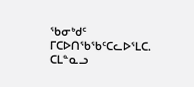ᖃᓂᒃᑯᑦ ᒥᑕᐅᑎᖃᖃᑦᑕᓚᐅᕐᒪᑕ. ᑕᒪᓐᓇᓗ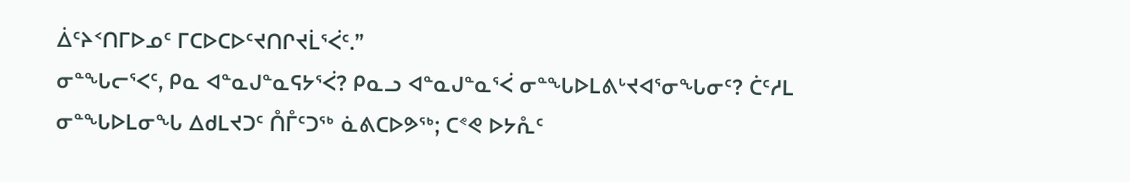ᐄᑦᔨᑉᑎᒥᐅᓄᑦ ᒥᑕᐅᑕᐅᑦᔪᑎᒋᔪᒫᕐᐹᑦ.”
ᓂᓐᖓᓕᕐᐸᑦ, ᑭᓇ ᐊᓐᓇᒍᓐᓇᕋᔭᕐᐹ? ᑭᓇᓗ ᐊᓐᓇᒍᓐᓇᕐᐹ ᓂᓐᖓᐅᒪᕕᒡᔪᐊᕐᓂᖓᓂᑦ? ᑖᑦᓱᒪ ᓂᓐᖓᐅᒪᓂᖓ ᐃᑯᒪᔪᑐᑦ ᑍᒤᑦᑐᖅ ᓈᕕᑕᐅᕗᖅ; ᑕᕝᕙ ᐅᔭᕅᑦ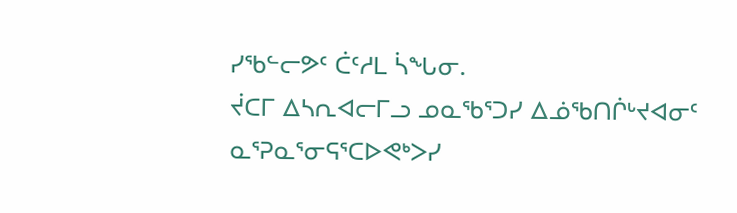ᓯᖃᓪᓕᕗᑦ ᑖᑦᓱᒪ ᓵᖓᓂ.
ᔫᑕᒥ ᐃᓴᕆᐊᓕᒥᓗ ᓄᓇᖃᕐᑐᓯ ᐃᓅᖃᑎᒌᒡᔪᐊᓂᑦ ᓇᕐᕈᓇᕐᓂᕋᕐᑕᐅᕙᒃᐳᓯ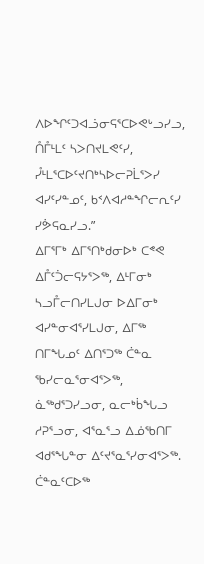ᐱᐅᖏᑦᑐᐊᓘᓂᕋᕐᑕᐅᕙᒡᓗᓯᓗ, ᑍᒤᒻᒪᑦ ᓴᐳᑎᔪᒪᕙᑦᓯ, ᓮᒻᒪᕐᑕᐅᑦᔪᑎᒃᓴᐅᓕᕈᒫᕐᐳᓯ ᐊᓯᑦᓯᓐᓄᑦ, ᑲᑉᐱᐊᓱᓐᖏᓕᕆᑦᓯ ᓯᕘᕋᓇᓯᓗ.”
ᐃᒥᕐᒥᒃ ᐃᒥᕐᑎᒃᑯᓂᐅᒃ ᑕᕝᕙ ᐃᒤᑦᑑᓕᕋᔭᕐᐳᖅ, ᐃᒻᒥᓂᒃ ᓴᓗᒤᓕᑎᓯᒪᒍᓂ ᐅᐃᒥᓂᒃ ᐊᓯᓐᓂᐊᕐᓯᒪᒍᓂ, ᐃᒥᖅ ᑎᒥᖓᓄᑦ ᐃᑎᕐᑐᖅ ᑖᓐᓇ ᖃᓯᓕᓇᕐᓂᐊᕐᐳᖅ, ᓈᖅᑯᕐᑐᓯᓗᓂ, ᓇᓕᒃᑳᖓᓗ ᓱᕈᕐᓗᓂ, ᐊᕐᓇᕐᓗ ᐃᓅᖃᑎᒥ ᐊᑯᕐᖓᓐᓂ ᐃᑦᔪᕐᓇᕐᓯᓂᐊᕐᐳᖅ.
ᑖᓐᓇᑦᑕᐅᖅ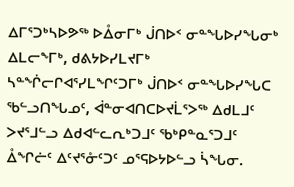ᐃᒥᕐᑐᒃᓴᐅᕗᖅ ᐅᐂᓂᒥᒃ ᒎᑎᐅᑉ ᓂᓐᖓᐅᓯᖓᓂᒃ ᐃᒪᓕᖕᒥᒃ, ᑯᕕᔭᐅᓯᒪᔪᒥᒃ ᓴᓐᖐᓕᒋᐊᕐᓯᒪᖏᑦᑐᒥᒃ ᒎᑎᐅᑉ ᓂᓐᖓᐅᓯᖓᑕ ᖃᓪᓗᑎᖓᓄᑦ, ᐋᓐᓂᐊᑎᑕᐅᔪᒫᕐᐳᖅ ᐃᑯᒪᒧᑦ ᐳᔪᕐᒧᓪᓗ ᐃᑯᐊᓪᓚᕆᒃᑐᒧᑦ ᖃᒃᑭᓐᓇᕐᑐᒧᑦ ᐂᖏᓖᑦ ᐃᑦᔪᕐᓁᑦᑐᑦ ᓄᕐᕋᐅᔭᐅᓪᓗ ᓵᖓᓂ.